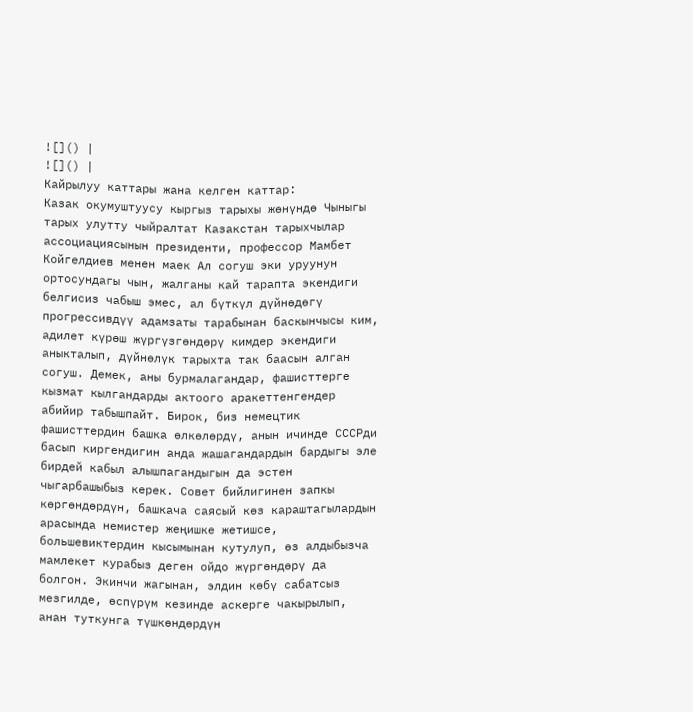![]() |
![]() |
Кайрылуу каттары жана келген каттар:
Казак окумуштуусу кыргыз тарыхы жөнүндө Чыныгы тарых улутту чыйралтат Казакстан тарыхчылар ассоциациясынын президенти, профессор Мамбет Койгелдиев менен маек Ал согуш эки уруунун ортосундагы чын, жалганы кай тарапта экендиги белгисиз чабыш эмес, ал бүткүл дүйнөдөгү прогрессивдүү адамзаты тарабынан баскынчысы ким, адилет күрөш жүргүзгөндөрү кимдер экендиги аныкталып, дүйнөлүк тарыхта так баасын алган согуш. Демек, аны бурмалагандар, фашисттерге кызмат кылгандарды актоого аракеттенгендер абийир табышпайт. Бирок, биз немецтик фашисттердин башка өлкөлөрдү, анын ичинде СССРди басып киргендигин анда жашагандардын бардыгы эле бирдей кабыл алышпагандыгын да эстен чыгарбашыбыз керек. Совет бийлигинен запкы көргөндөрдүн, башкача саясый көз караштагылардын арасында немистер жеңишке жетишсе, большевиктердин кысымынан кутулуп, өз алдыбызча мамлекет курабыз деген ойдо жүргөндөрү да болгон. Экинчи жагынан, элдин көбү сабатсыз мезгилде, өспүрүм кезинде аскерге чакырылып, анан туткунга түшкөндөрдүн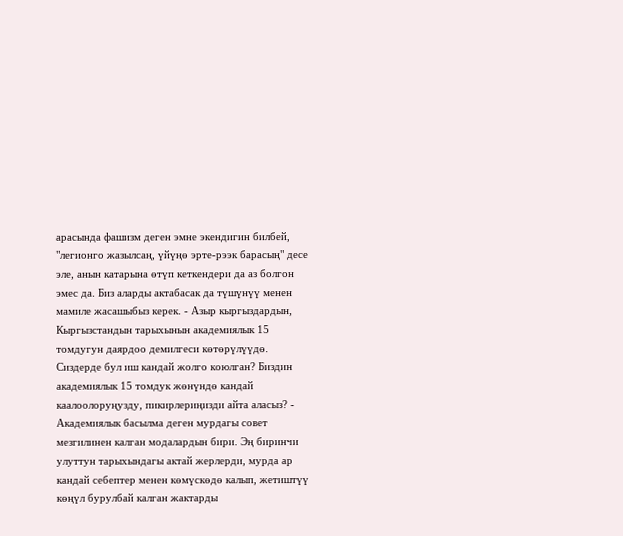арасында фашизм деген эмне экендигин билбей, "легионго жазылсаң, үйүңө эрте-рээк барасың" десе эле, анын катарына өтүп кеткендери да аз болгон эмес да. Биз аларды актабасак да түшүнүү менен мамиле жасашыбыз керек. - Азыр кыргыздардын, Кыргызстандын тарыхынын академиялык 15 томдугун даярдоо демилгеси көтөрүлүүдө. Сиздерде бул иш кандай жолго коюлган? Биздин академиялык 15 томдук жөнүндө кандай каалоолоруңузду, пикирлериңизди айта аласыз? - Академиялык басылма деген мурдагы совет мезгилинен калган модалардын бири. Эң биринчи улуттун тарыхындагы актай жерлерди, мурда ар кандай себептер менен көмүскөдө калып, жетиштүү көңүл бурулбай калган жактарды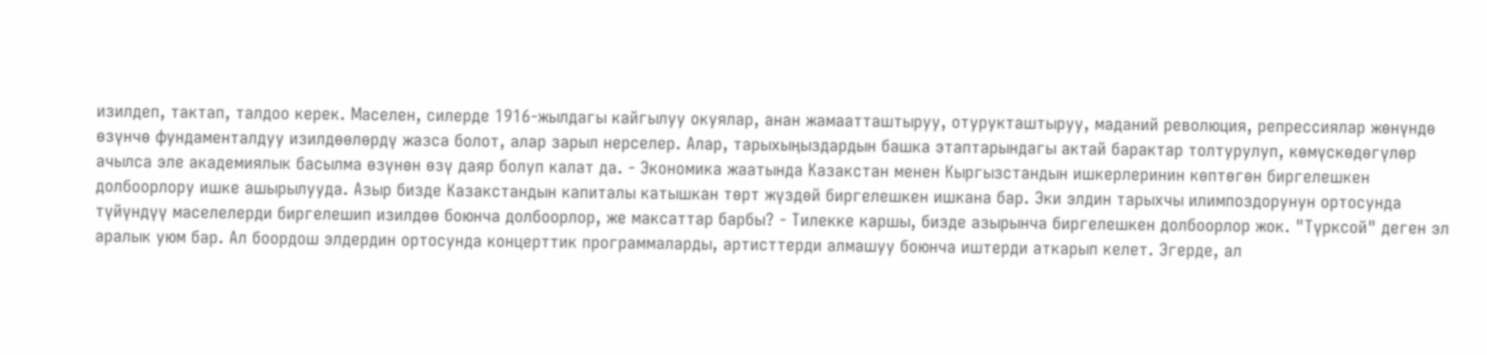изилдеп, тактап, талдоо керек. Маселен, силерде 1916-жылдагы кайгылуу окуялар, анан жамаатташтыруу, отурукташтыруу, маданий революция, репрессиялар жөнүндө өзүнчө фундаменталдуу изилдөөлөрдү жазса болот, алар зарыл нерселер. Алар, тарыхыңыздардын башка этаптарындагы актай барактар толтурулуп, көмүскөдөгүлөр ачылса эле академиялык басылма өзүнөн өзү даяр болуп калат да. - Экономика жаатында Казакстан менен Кыргызстандын ишкерлеринин көптөгөн биргелешкен долбоорлору ишке ашырылууда. Азыр бизде Казакстандын капиталы катышкан төрт жүздөй биргелешкен ишкана бар. Эки элдин тарыхчы илимпоздорунун ортосунда түйүндүү маселелерди биргелешип изилдөө боюнча долбоорлор, же максаттар барбы? - Тилекке каршы, бизде азырынча биргелешкен долбоорлор жок. "Түрксой" деген эл аралык уюм бар. Ал боордош элдердин ортосунда концерттик программаларды, артисттерди алмашуу боюнча иштерди аткарып келет. Эгерде, ал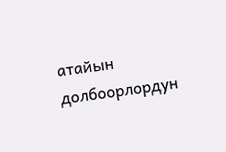атайын долбоорлордун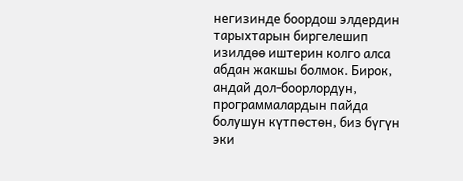негизинде боордош элдердин тарыхтарын биргелешип изилдөө иштерин колго алса абдан жакшы болмок. Бирок, андай дол-боорлордун, программалардын пайда болушун күтпөстөн, биз бүгүн эки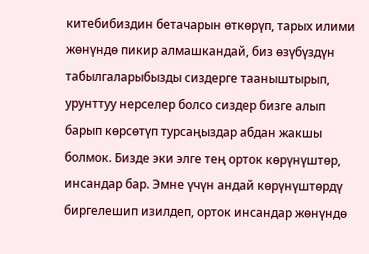китебибиздин бетачарын өткөрүп, тарых илими жөнүндө пикир алмашкандай, биз өзүбүздүн табылгаларыбызды сиздерге тааныштырып, урунттуу нерселер болсо сиздер бизге алып барып көрсөтүп турсаңыздар абдан жакшы болмок. Бизде эки элге тең орток көрүнүштөр, инсандар бар. Эмне үчүн андай көрүнүштөрдү биргелешип изилдеп, орток инсандар жөнүндө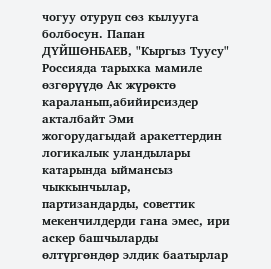чогуу отуруп сөз кылууга болбосун. Папан ДҮЙШӨНБАЕВ, "Кыргыз Туусу" Россияда тарыхка мамиле өзгөрүүдө Ак жүрөктө караланып,абийирсиздер акталбайт Эми жогорудагыдай аракеттердин логикалык уландылары катарында ыймансыз чыккынчылар, партизандарды, советтик мекенчилдерди гана эмес, ири аскер башчыларды өлтүргөндөр элдик баатырлар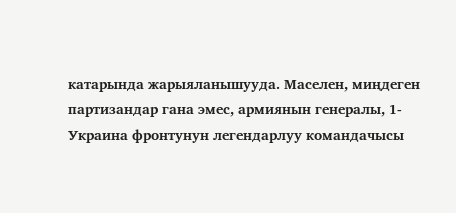катарында жарыяланышууда. Маселен, миңдеген партизандар гана эмес, армиянын генералы, 1-Украина фронтунун легендарлуу командачысы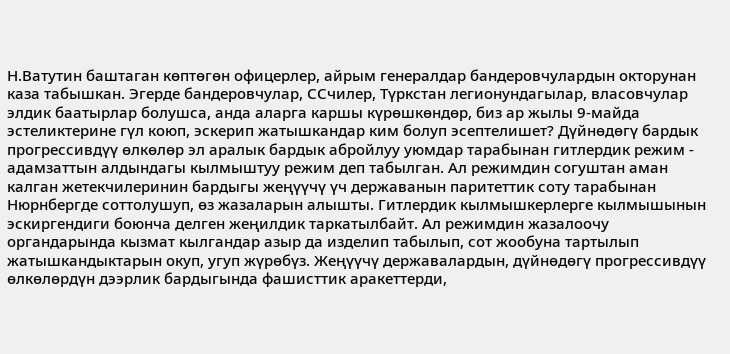Н.Ватутин баштаган көптөгөн офицерлер, айрым генералдар бандеровчулардын окторунан каза табышкан. Эгерде бандеровчулар, ССчилер, Түркстан легионундагылар, власовчулар элдик баатырлар болушса, анда аларга каршы күрөшкөндөр, биз ар жылы 9-майда эстеликтерине гүл коюп, эскерип жатышкандар ким болуп эсептелишет? Дүйнөдөгү бардык прогрессивдүү өлкөлөр эл аралык бардык абройлуу уюмдар тарабынан гитлердик режим - адамзаттын алдындагы кылмыштуу режим деп табылган. Ал режимдин согуштан аман калган жетекчилеринин бардыгы жеңүүчү үч державанын паритеттик соту тарабынан Нюрнбергде соттолушуп, өз жазаларын алышты. Гитлердик кылмышкерлерге кылмышынын эскиргендиги боюнча делген жеңилдик таркатылбайт. Ал режимдин жазалоочу органдарында кызмат кылгандар азыр да изделип табылып, сот жообуна тартылып жатышкандыктарын окуп, угуп жүрөбүз. Жеңүүчү державалардын, дүйнөдөгү прогрессивдүү өлкөлөрдүн дээрлик бардыгында фашисттик аракеттерди,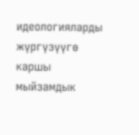идеологияларды жүргүзүүгө каршы мыйзамдык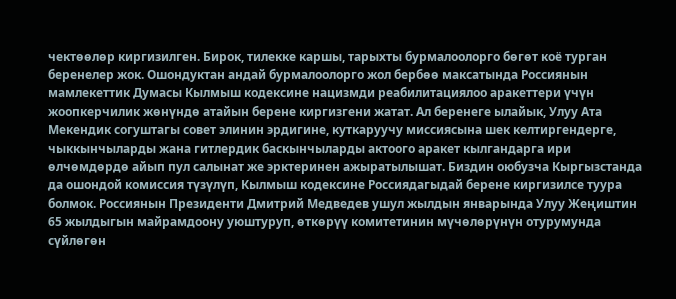чектөөлөр киргизилген. Бирок, тилекке каршы, тарыхты бурмалоолорго бөгөт коё турган беренелер жок. Ошондуктан андай бурмалоолорго жол бербөө максатында Россиянын мамлекеттик Думасы Кылмыш кодексине нацизмди реабилитациялоо аракеттери үчүн жоопкерчилик жөнүндө атайын берене киргизгени жатат. Ал беренеге ылайык, Улуу Ата Мекендик согуштагы совет элинин эрдигине, куткаруучу миссиясына шек келтиргендерге, чыккынчыларды жана гитлердик баскынчыларды актоого аракет кылгандарга ири өлчөмдөрдө айып пул салынат же эрктеринен ажыратылышат. Биздин оюбузча Кыргызстанда да ошондой комиссия түзүлүп, Кылмыш кодексине Россиядагыдай берене киргизилсе туура болмок. Россиянын Президенти Дмитрий Медведев ушул жылдын январында Улуу Жеңиштин 65 жылдыгын майрамдоону уюштуруп, өткөрүү комитетинин мүчөлөрүнүн отурумунда сүйлөгөн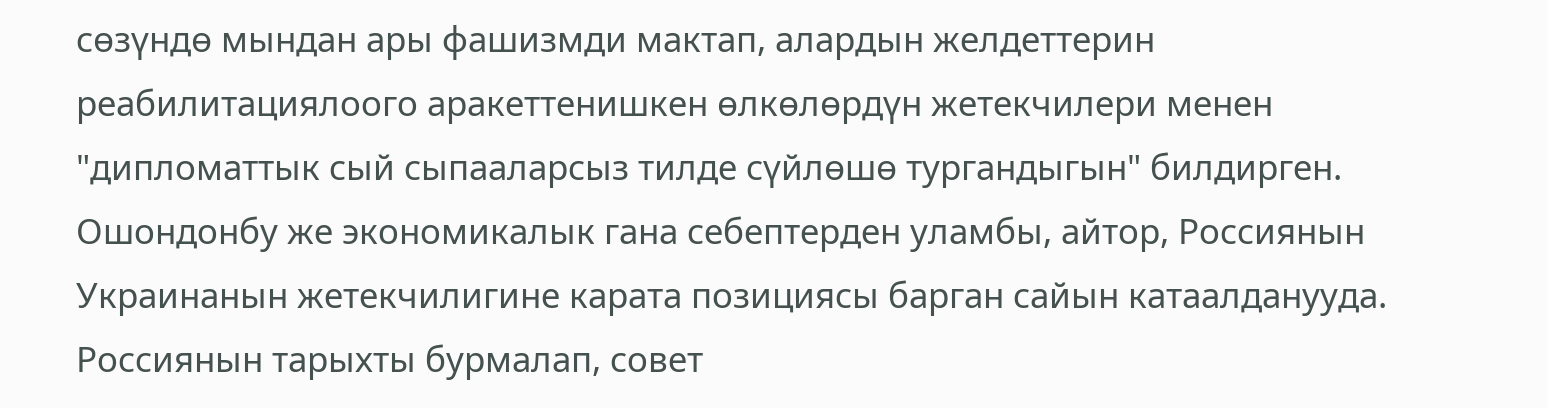сөзүндө мындан ары фашизмди мактап, алардын желдеттерин реабилитациялоого аракеттенишкен өлкөлөрдүн жетекчилери менен "дипломаттык сый сыпааларсыз тилде сүйлөшө тургандыгын" билдирген. Ошондонбу же экономикалык гана себептерден уламбы, айтор, Россиянын Украинанын жетекчилигине карата позициясы барган сайын катаалданууда. Россиянын тарыхты бурмалап, совет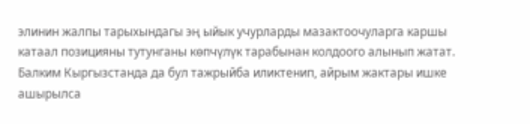элинин жалпы тарыхындагы эң ыйык учурларды мазактоочуларга каршы катаал позицияны тутунганы көпчүлүк тарабынан колдоого алынып жатат. Балким Кыргызстанда да бул тажрыйба иликтенип, айрым жактары ишке ашырылса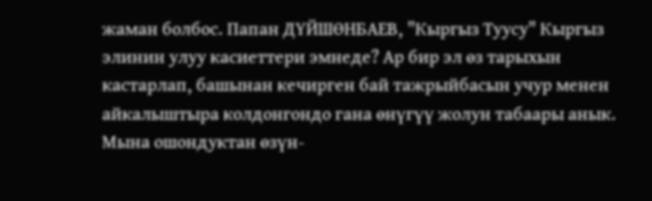жаман болбос. Папан ДҮЙШӨНБАЕВ, "Кыргыз Туусу" Кыргыз элинин улуу касиеттери эмнеде? Ар бир эл өз тарыхын кастарлап, башынан кечирген бай тажрыйбасын учур менен айкалыштыра колдонгондо гана өнүгүү жолун табаары анык. Мына ошондуктан өзүн-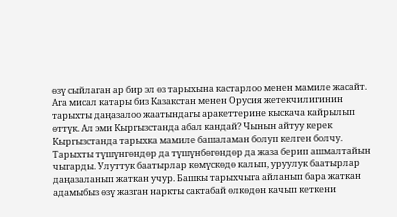өзү сыйлаган ар бир эл өз тарыхына кастарлоо менен мамиле жасайт. Ага мисал катары биз Казакстан менен Орусия жетекчилигинин тарыхты даңазалоо жаатындагы аракеттерине кыскача кайрылып өттүк. Ал эми Кыргызстанда абал кандай? Чынын айтуу керек Кыргызстанда тарыхка мамиле башаламан болуп келген болчу. Тарыхты түшүнгөндөр да түшүнбөгөндөр да жаза берип ашмалтайын чыгарды. Улуттук баатырлар көмүскөдө калып, уруулук баатырлар даңазаланып жаткан учур. Башкы тарыхчыга айланып бара жаткан адамыбыз өзү жазган наркты сактабай өлкөдөн качып кеткени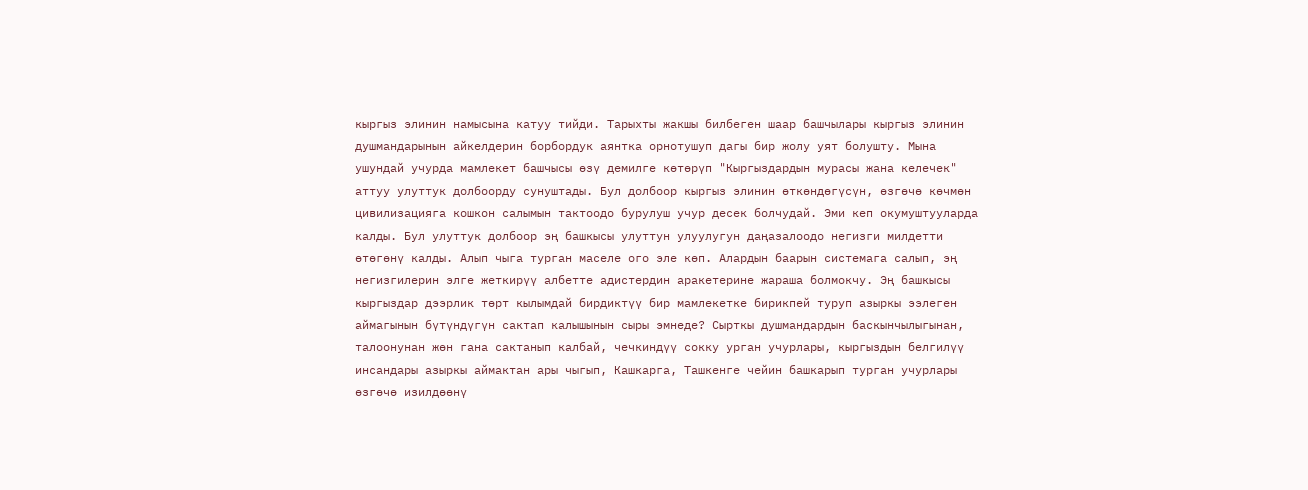кыргыз элинин намысына катуу тийди. Тарыхты жакшы билбеген шаар башчылары кыргыз элинин душмандарынын айкелдерин борбордук аянтка орнотушуп дагы бир жолу уят болушту. Мына ушундай учурда мамлекет башчысы өзү демилге көтөрүп "Кыргыздардын мурасы жана келечек" аттуу улуттук долбоорду сунуштады. Бул долбоор кыргыз элинин өткөндөгүсүн, өзгөчө көчмөн цивилизацияга кошкон салымын тактоодо бурулуш учур десек болчудай. Эми кеп окумуштууларда калды. Бул улуттук долбоор эң башкысы улуттун улуулугун даңазалоодо негизги милдетти өтөгөнү калды. Алып чыга турган маселе ого эле көп. Алардын баарын системага салып, эң негизгилерин элге жеткирүү албетте адистердин аракетерине жараша болмокчу. Эң башкысы кыргыздар дээрлик төрт кылымдай бирдиктүү бир мамлекетке бирикпей туруп азыркы ээлеген аймагынын бүтүндүгүн сактап калышынын сыры эмнеде? Сырткы душмандардын баскынчылыгынан, талоонунан жөн гана сактанып калбай, чечкиндүү сокку урган учурлары, кыргыздын белгилүү инсандары азыркы аймактан ары чыгып, Кашкарга, Ташкенге чейин башкарып турган учурлары өзгөчө изилдөөнү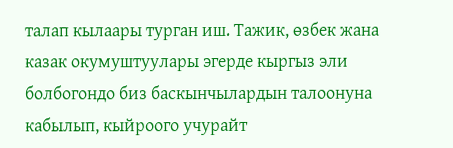талап кылаары турган иш. Тажик, өзбек жана казак окумуштуулары эгерде кыргыз эли болбогондо биз баскынчылардын талоонуна кабылып, кыйроого учурайт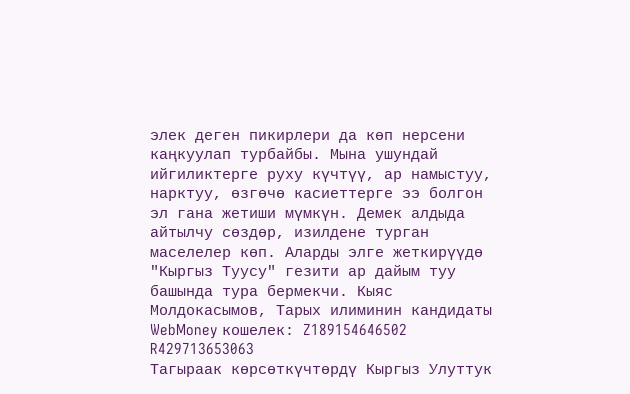элек деген пикирлери да көп нерсени каңкуулап турбайбы. Мына ушундай ийгиликтерге руху күчтүү, ар намыстуу, нарктуу, өзгөчө касиеттерге ээ болгон эл гана жетиши мүмкүн. Демек алдыда айтылчу сөздөр, изилдене турган маселелер көп. Аларды элге жеткирүүдө "Кыргыз Туусу" гезити ар дайым туу башында тура бермекчи. Кыяс Молдокасымов, Тарых илиминин кандидаты
WebMoney кошелек: Z189154646502 R429713653063
Тагыраак көрсөткүчтөрдү Кыргыз Улуттук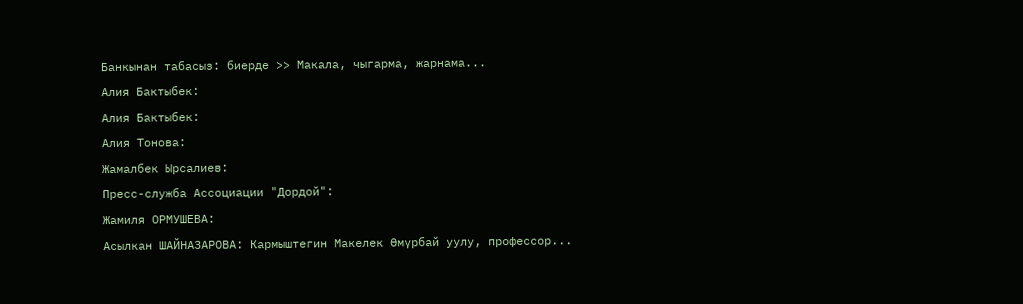Банкынан табасыз: биерде >> Макала, чыгарма, жарнама...
Алия Бактыбек:
Алия Бактыбек:
Алия Тонова:
Жамалбек Ырсалиев:
Пресс-служба Ассоциации "Дордой":
Жамиля ОРМУШЕВА:
Асылкан ШАЙНАЗАРОВА: Кармыштегин Макелек Өмүрбай уулу, профессор...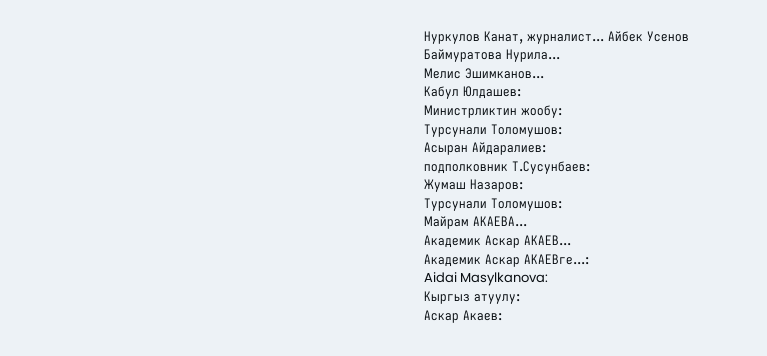Нуркулов Канат, журналист... Айбек Усенов
Баймуратова Нурила...
Мелис Эшимканов...
Кабул Юлдашев:
Министрликтин жообу:
Турсунали Толомушов:
Асыран Айдаралиев:
подполковник Т.Сусунбаев:
Жумаш Назаров:
Турсунали Толомушов:
Майрам АКАЕВА...
Академик Аскар АКАЕВ...
Академик Аскар АКАЕВге...:
Aidai Masylkanova:
Кыргыз атуулу:
Аскар Акаев: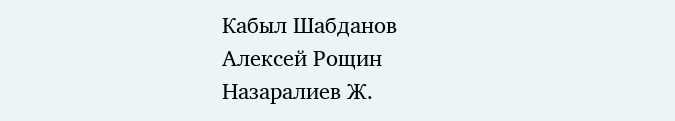Кабыл Шабданов
Алексей Рощин
Назаралиев Ж.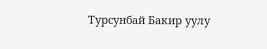Турсунбай Бакир уулу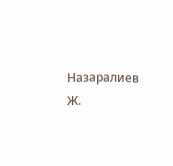Назаралиев Ж.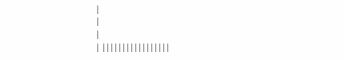|
|
|
| |||||||||||||||||